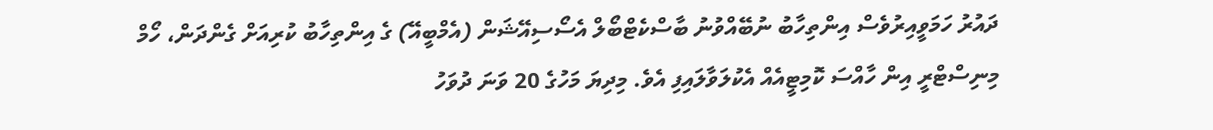ދައުރު ހަމަވީއިރުވެސް އިންތިހާބު ނުބޭއްވުނު ބާސްކެޓްބޯލް އެސޯސިއޭޝަން (އެމްބީއޭ) ގެ އިންތިހާބު ކުރިއަށް ގެންދަން، ހޯމް މިނިސްޓްރީ އިން ހާއްސަ ކޮމިޓީއެއް އެކުލަވާލައިފި އެވެ. މިދިޔަ މަހުގެ 20 ވަނަ ދުވަހު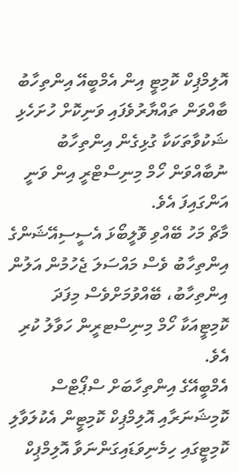އޮލިމްޕިކް ކޮމިޓީ އިން އެމްބީއޭ އިންތިހާބު ބާއްވަން ތައްޔާރުވެފައި ވަނިކޮށް ހުށަހެޅި ޝަކުވާތަކަކާ ގުޅިގެން އިންތިހާބު ނުބާއްވަން ހޯމް މިނިސްޓްރީ އިން ވަނީ އަންގައިފަ އެވެ.
މާޗް މަހު ބޭއްވި ވޮލީބޯޅަ އެސީސިއޭޝަންގެ އިންތިހާބު ވެސް މައްސަލަ ޖެހުމުން އަލުން އިންތިހާބު، ބޭއްވުމަށްވެސް މިފަދަ ކޮމިޓީއަކާ ހޯމް މިނިސްޓރީން ހަވާލު ކުރި އެވެ.
އެމްބީއޭގެ އިންތިހާބަށް ސްޕޯޓްސް ކޮމިޝަނަރާއި އޮލިމްޕިކް ކޮމިޓީން އެކުލަވާލި ކޮމިޓީގައި ހިމެނިވަޑައިގަންނަވާ އޮލިމްޕިކް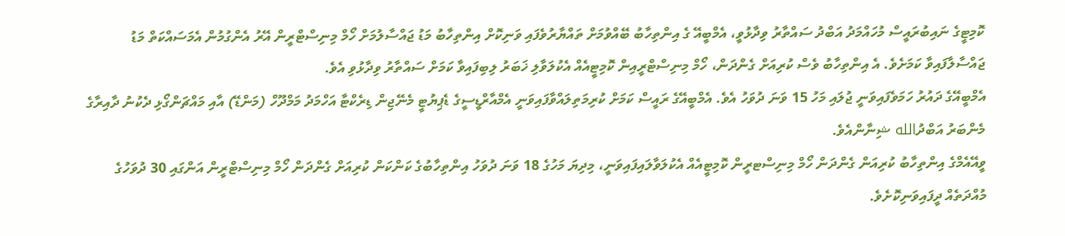ކޮމިޓީގެ ނައިބުރައީސް މުހައްމަދު އަބްދު ސައްތާރު ވިދާޅުވީ، އެމްބީއޭ ގެ އިންތިހާބު ބޭއްވުމަށް ތައްޔާރުވެފައި ވަނިކޮށް އިންތިހާބު މަޑު ޖައްސާލުމަށް ހޯމް މިނިސްޓްރީން އޭރު އެންގުމުން އެމަސައްކަތް މަޑު ޖައްސާލާފައިވާ ކަމަށެވެ. އެ އިންތިހާބު ވެސް ކުރިއަށް ގެންދަން، ހޯމް މިނިސްޓްރީއިން ކޮމިޓީއެއް އެކުލަވާލި ޚަބަރު ލިބިފައިވާ ކަމަށް ސައްތާރު ވިދާޅުވި އެވެ.
އެމްބީއޭގެ ދައުރު ހަމަވެފައިވަނީ ޖުލައި މަހު 15 ވަނަ ދުވަހު އެވެ. އެމްބީއޭގެ ރައީސް ކަމަށް ކުރިމަތިލައްވާފައިވަނީ އެމްއާރްޑީސީގެ ޑެޕިޔުޓީ މެނޭޖިން ޑިރެކްޓާ އަހްމަދު މަމްދޫހް (މަންޑޭ) އާއި މައްޗަންގޯޅި ދެކުނު ދާއިރާގެ މެންބަރު އަބްދުالله ޝިނާންއެވެ.
ވީއޭއެމްގެ އިންތިހާބު ކުރިއަން ގެންދަން ހޯމް މިނިސްޓރީން ކޮމިޓީއެއް އެކުލަވާލައިފައިވަނީ، މިދިޔަ މަހުގެ 18 ވަނަ ދުވަހު އިންތިހާބުގެ ކަންކަން ކުރިއަށް ގެންދަން ހޯމް މިނިސްޓްރީން އަންގައި 30 ދުވަހުގެ މުއްދަތެއް ދީފައިވަނިކޮށެވެ.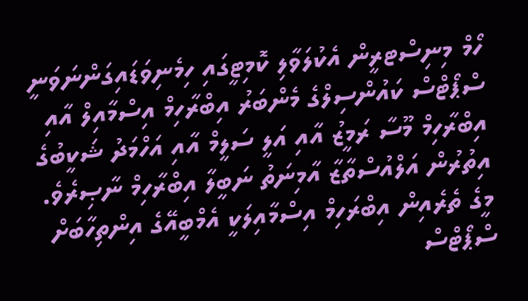ހޯމް މިނިސްޓރީން އެކުލަވާލި ކޮމިޓީގައި ހިމެނިވަޑައިގަންނަވަނީ ސްޕޯޓްސް ކައުންސިލްގެ މެންބަރު އިބްރާހިމް އިސްމާއިލް އާއި އިބްރާހިމް މޫސާ ރަމީޒު އާއި އަލީ ސަލީމް އާއި އަހްމަދު ޝަކީބުގެ އިތުރުން އަލްއުސްތާޒާ އާމިނަތު ނަބީލާ އިބްރާހިމް ނާޞިރެވެ. މީގެ ތެރެއިން އިބްރަހިމް އިސްމާއިލަކީ އެމްބީއޭގެ އިންތިހާބަށް ސްޕޯޓްސް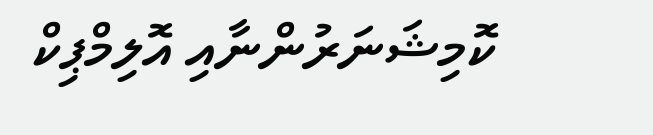ކޮމިޝަނަރުންނާއި އޮލިމްޕިކް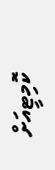ކޮމިޓީއަށް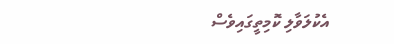އެކުލަވާލި ކޮމިތީގައިވެސް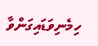ހިމެނިވަޑައިގަންވާ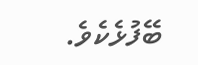ބޭފުޅެކެވެ.